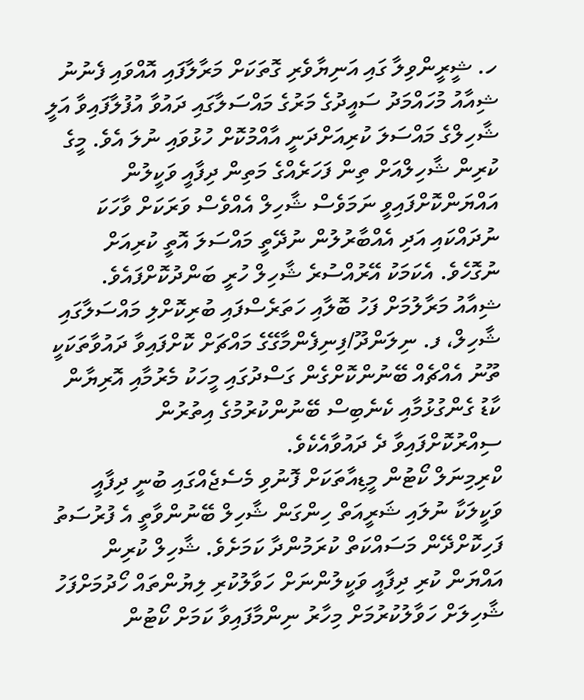ހ. ޝީރީންވިލާ ގައި އަނިޔާވެރި ގޮތަކަށް މަރާލާފައި އޮއްވައި ފެނުނު ޝިއާއު މުހައްމަދު ސައީދުގެ މަރުގެ މައްސަލާގައި ދައުވާ އުފުލާފައިވާ އަލީ ޝާހިލްގެ މައްސަލަ ކުރިއަށްދަނީ އާއްމުކޮށް ހުޅުވައި ނުލަ އެވެ. މީގެ ކުރިން ޝާހިލްއަށް ތިން ފަހަރެއްގެ މަތިން ދިފާއީ ވަކީލުން އައްޔަންކޮށްފައިވީ ނަމަވެސް ޝާހިލް އެއްވެސް ވަރަކަށް ވާހަކަ ނުދައްކައި އަދި އެއްބާރުލުން ނުދޭތީ މައްސަލަ އޮތީ ކުރިއަށް ނުގޮހެވެ. އެކަމަކު އޭރުއްސުރެ ޝާހިލް ހުރީ ބަންދުކޮށްފައެވެ.
ޝިއާއު މަރާލުމަށް ފަހު ބޮލާއި ހަތަރެސްފައި ބުރިކޮށްލި މައްސަލާގައި ޝާހިލް، ފ. ނިލަންދޫ/ފިނިފެންމާގޭގެ މައްޗަށް ކޮށްފައިވާ ދައުވާތަކަކީ ތޫނު އެއްޗެއް ބޭނުންކޮށްގެން ގަސްދުގައި މީހަކު މެރުމާއި އޮރިޔާން ކާޑު ގެންގުޅުމާއި ކެނެބިސް ބޭނުންކުރުމުގެ އިތުރުން ސިއްރުކޮށްފައިވާ ދެ ދައުވާއެކެވެ.
ކްރިމިނަލް ކޯޓުން މީޑިއާތަކަށް ފޮނުވި މެސެޖެއްގައި ބުނީ ދިފާއީ ވަކީލަކާ ނުލައި ޝަރީއަތް ހިންގަން ޝާހިލް ބޭނުންވާތީ އެ ފުރުސަތު ފަހިކޮށްދޭން މަސައްކަތް ކުރަމުންދާ ކަމަށެވެ. ޝާހިލް ކުރިން އައްޔަން ކުރި ދިފާއީ ވަކީލުންނަށް ހަވާލުކުރި ލިޔުންތައް ހޯދުމަށްފަހު ޝާހިލަށް ހަވާލުކުރުމަށް މިހާރު ނިންމާފައިވާ ކަމަށް ކޯޓުން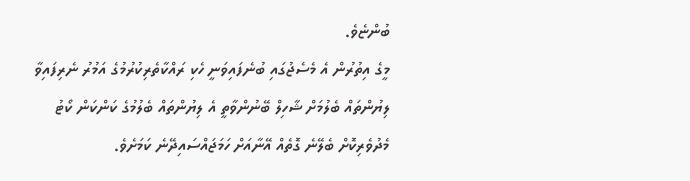ބުންޏެވެ.
މީގެ އިތުރުން އެ މެސެޖުގައި ބުނެފައިވަނީ ހެކި ރައްކާތެރިކުރުމުގެ އަމުރު ނެރިފައިވާ ލިޔުންތައް ބެލުމަށް ޝާހިލް ބޭނުންވާތީ އެ ލިޔުންތައް ބެލުމުގެ ކަންކަން ކޯޓު މެދުވެރިކޮށް ބެލޭނެ ގޮތެއް އޭނާއަށް ހަމަޖައްސައިދޭނެ ކަމަށެވެ.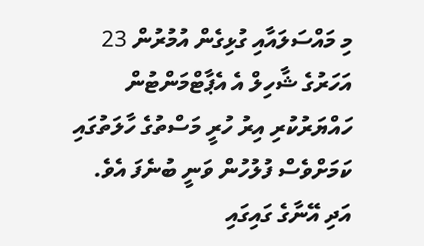މި މައްސަލައާއި ގުޅިގެން އުމުރުން 23 އަހަރުގެ ޝާހިލް އެ އެޕާޓްމަންޓުން ހައްޔަރުކުރި އިރު ހުރީ މަސްތުގެ ހާލަތުގައި ކަމަށްވެސް ފުލުހުން ވަނީ ބުނެފަ އެވެ. އަދި އޭނާގެ ގައިގައި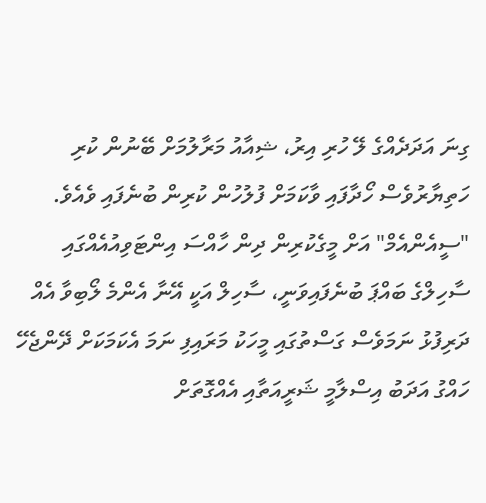ގިނަ އަދަދެއްގެ ލޭ ހުރި އިރު، ޝިއާއު މަރާލުމަށް ބޭނުން ކުރި ހަތިޔާރުވެސް ހޯދާފައި ވާކަމަށް ފުލުހުން ކުރިން ބުނެފައި ވެއެވެ.
"ސީއެންއެމް" އަށް މީގެކުރިން ދިން ހާއްސަ އިންޓަވިއުއެއްގައި ސާހިލްގެ ބައްޕަ ބުނެފައިވަނީ، ސާހިލް އަކީ އޭނާ އެންމެ ލޯބިވާ އެއް ދަރިފުޅު ނަމަވެސް ގަސްތުގައި މީހަކު މަރައިފި ނަމަ އެކަމަކަށް ދޭންޖެހޭ ހައްގު އަދަބު އިސްލާމީ ޝަރީއަތާއި އެއްގޮތަށް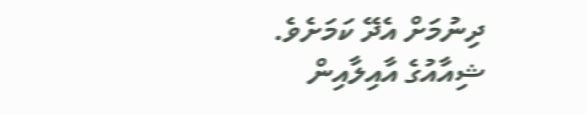ދިނުމަށް އެދޭ ކަމަށެވެ. ޝިއާއުގެ އާއިލާއިން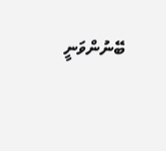ބޭނުންވަނީ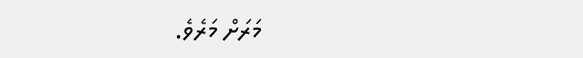މަރަށް މަރެވެ.